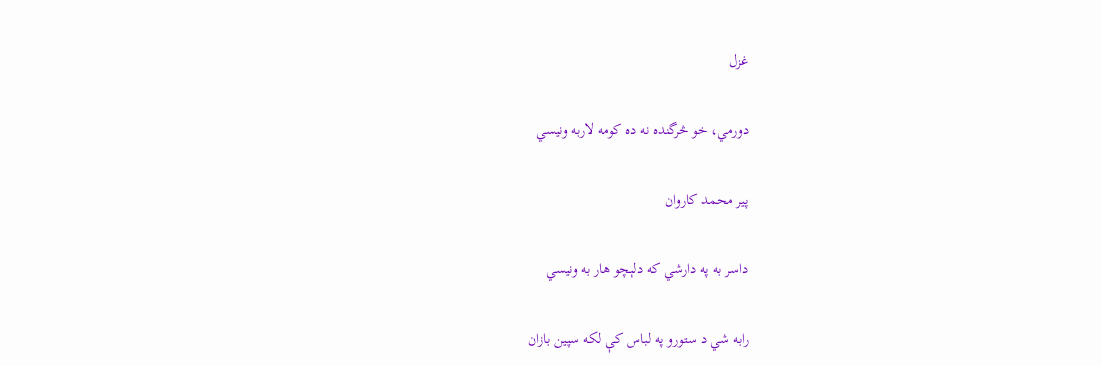غزل

دورمي، خو څرگنده نه ده کومه لاربه ونیسي

پیر محمد کاروان

داسر به په دارشي که دلېچو هار به ونیسي

رابه شي د ستورو په لباس کې لکه سپین بازان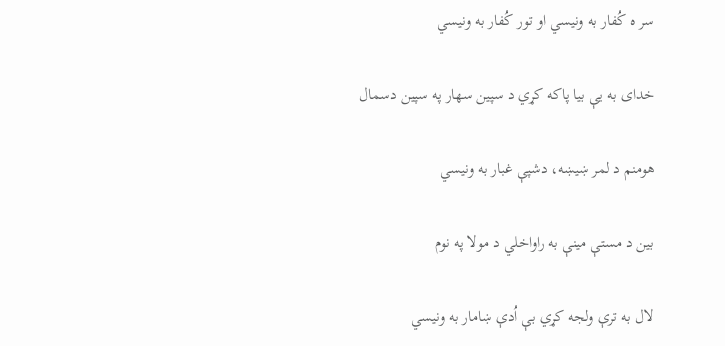سر ه کُفار به ونیسي او تور کُفار به ونیسي

خدای به یې بیا پاکه کړي د سپین سهار په سپین دسمال

هومنم د لمر ښیښه، دشپې غبار به ونیسي

بین د مستې مینې به راواخلي د مولا په نوم

لال به ترې ولجه کړي بې اُدې ښامار به ونیسي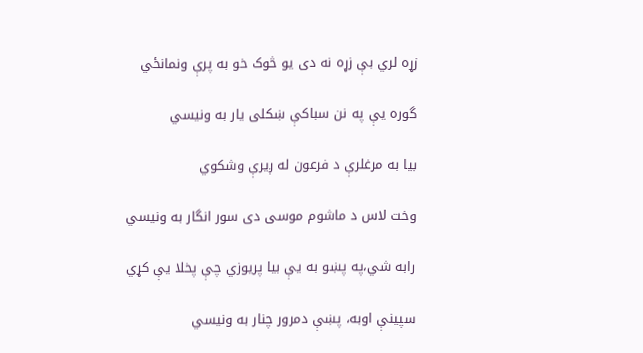زړه لري بې زړه نه دی یو څوک خو به پرې ونمانځي

گوره یې په نن سباکې ښکلی يار به ونیسي

بیا به مرغلرې د فرعون له ږیرې وشکوي

وخت لاس د ماشوم موسی دی سور انگار به ونیسي

رابه شي،په پښو به یې بیا پریوزي چې پخلا یې کړي

سپینې اوبه، پښې دمرور چنار به ونیسي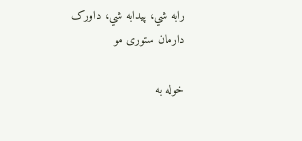رابه شي، پیدابه شي، داورک دارمان ستوری مو

خوله به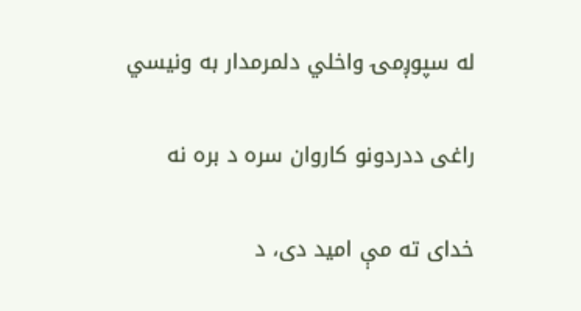له سپوږمۍ واخلي دلمرمدار به ونیسي

راغی ددردونو کاروان سره د بره نه

خدای ته مې امید دی، د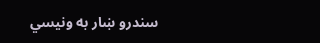سندرو ښار به ونیسي